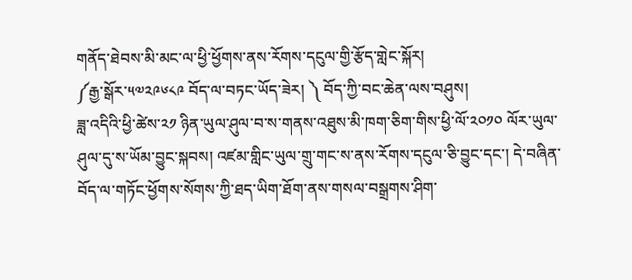གནོད་ཐེབས་མི་མང་ལ་ཕྱི་ཕྱོགས་ནས་རོགས་དངུལ་གྱི་རྩོད་གླེང་སྐོར།
༼རྒྱ་སྒོར་༥༧༢༩༦༨༩ བོད་ལ་བཏང་ཡོད་ཟེར། ༽ བོད་ཀྱི་བང་ཆེན་ལས་བཤུས།
ཟླ་འདིའི་ཕྱི་ཚེས་༢༡ ཉིན་ཡུལ་ཤུལ་བ་ས་གནས་འཐུས་མི་ཁག་ཅིག་གིས་ཕྱི་ལོ་༢༠༡༠ ལོར་ཡུལ་ཤུལ་དུ་ས་ཡོམ་བྱུང་སྐབས། འཛམ་གླིང་ཡུལ་གྲུ་གང་ས་ནས་རོགས་དངུལ་ཅི་བྱུང་དང་། དེ་བཞིན་བོད་ལ་གཏོང་ཕྱོགས་སོགས་ཀྱི་ཐད་ཡིག་ཐོག་ནས་གསལ་བསྒྲགས་ཤིག་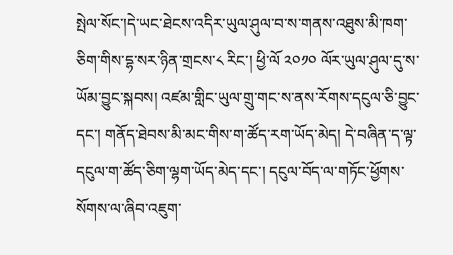སྤེལ་སོང་།དེ་ཡང་ཐེངས་འདིར་ཡུལ་ཤུལ་བ་ས་གནས་འཐུས་མི་ཁག་ཅིག་གིས་དྷ་སར་ཉིན་གྲངས་༨ རིང་། ཕྱི་ལོ ༢༠༡༠ ལོར་ཡུལ་ཤུལ་དུ་ས་ཡོམ་བྱུང་སྐབས། འཛམ་གླིང་ཡུལ་གྲུ་གང་ས་ནས་རོགས་དངུལ་ཅི་བྱུང་དང་། གནོད་ཐེབས་མི་མང་གིས་ག་ཚོད་རག་ཡོད་མེད། དེ་བཞིན་ད་ལྟ་དངུལ་ག་ཚོད་ཅིག་ལྷག་ཡོད་མེད་དང་། དངུལ་བོད་ལ་གཏོང་ཕྱོགས་སོགས་ལ་ཞིབ་འཇུག་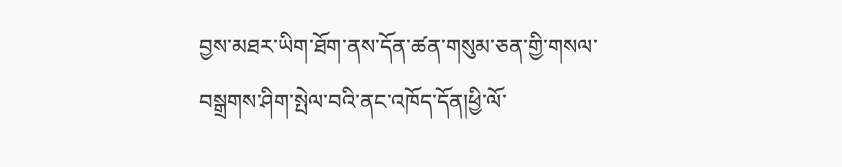བྱས་མཐར་ཡིག་ཐོག་ནས་དོན་ཚན་གསུམ་ཅན་གྱི་གསལ་བསྒྲགས་ཤིག་སྤེལ་བའི་ནང་འཁོད་དོན།ཕྱི་ལོ་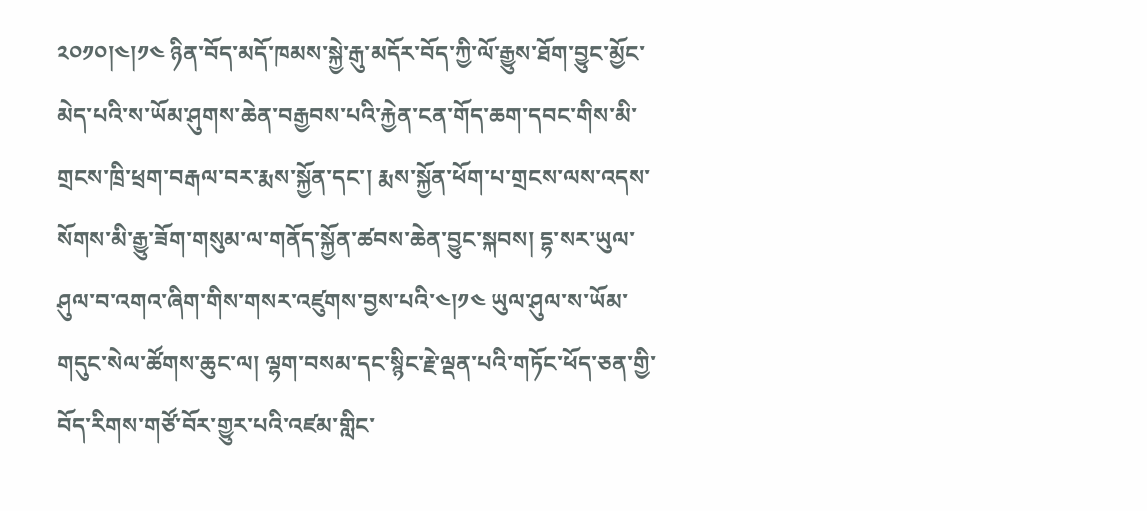༢༠༡༠།༤།༡༤ ཉིན་བོད་མདོ་ཁམས་སྐྱེ་རྒུ་མདོར་བོད་ཀྱི་ལོ་རྒྱུས་ཐོག་བྱུང་མྱོང་མེད་པའི་ས་ཡོམ་ཤུགས་ཆེན་བརྒྱབས་པའི་རྐྱེན་ངན་གོད་ཆག་དབང་གིས་མི་གྲངས་ཁྲི་ཕྲག་བརྒལ་བར་རྨས་སྐྱོན་དང་། རྨས་སྐྱོན་ཕོག་པ་གྲངས་ལས་འདས་སོགས་མི་རྒྱུ་ཟོག་གསུམ་ལ་གནོད་སྐྱོན་ཚབས་ཆེན་བྱུང་སྐབས། དྷ་སར་ཡུལ་ཤུལ་བ་འགའ་ཞིག་གིས་གསར་འཛུགས་བྱས་པའི་༤།༡༤ ཡུལ་ཤུལ་ས་ཡོམ་གདུང་སེལ་ཚོགས་ཆུང་ལ། ལྷག་བསམ་དང་སྙིང་རྗེ་ལྡན་པའི་གཏོང་ཕོད་ཅན་གྱི་བོད་རིགས་གཙོ་བོར་གྱུར་པའི་འཛམ་གླིང་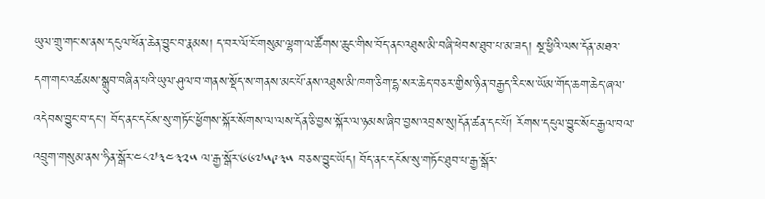ཡུལ་གྲུ་གང་ས་ནས་དངུལ་ཕོན་ཆེན་བྱུང་བ་རྣམས། ད་བར་ལོ་ངོ་གསུམ་ལྷག་ལ་ཚོགས་ཆུང་གིས་བོད་ནང་འཐུས་མི་བཞི་ཕེབས་ཐུབ་པ་མ་ཟད། སྔ་ཕྱིའི་ལས་དོན་མཐའ་དག་གང་འཚམས་སྒྲུབ་བཞིན་པའི་ཡུལ་ཤུལ་བ་གནས་སྡོད་ས་གནས་མང་པོ་ནས་འཐུས་མི་ཁག་ཅིག་དྷ་སར་ཆེད་བཅར་གྱིས་ཉིན་བརྒྱད་རིང་ས་ཡོམ་གོད་ཆག་ཆེད་ཞལ་འདེབས་བྱུང་བ་དང་། བོད་ནང་དངོས་སུ་གཏོང་ཕྱོགས་སྐོར་སོགས་ལ་ལས་དོན་ཅི་བྱས་སྐོར་ལ་ཉམས་ཞིབ་བྱས་འབྲས་སུ།དོན་ཚན་དང་པོ། རོགས་དངུལ་བྱུང་སོང་རྒྱལ་བལ་འབྲུག་གསུམ་ནས་ཧིན་སྒོར་༤༨༧༣༤༣༢༥ ལ་རྒྱ་སྒོར་༦༦༧༥༩༣༥ བཅས་བྱུང་ཡོད། བོད་ནང་དངོས་སུ་གཏོང་ཐུབ་པ་རྒྱ་སྒོར་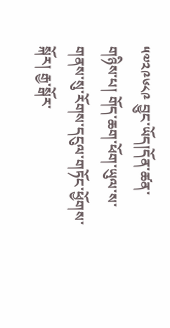༥༧༢༩༦༨༩ བྱུང་ཡོད།དོན་ཚན་གཉིས་པ། གོད་ཆག་ཕོག་ཡུལ་ས་གནས་སུ་རོགས་དངུལ་གཏོང་ཕྱོགས་སྐོར། རྒྱ་སྒོར་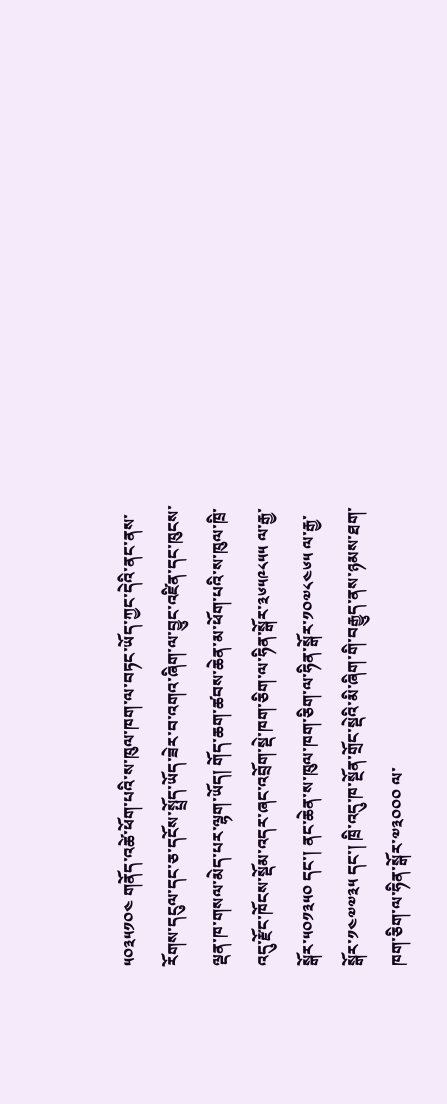༥༠༣༥༡༠༤ གནོད་འཚེ་ཕོག་པའི་ས་ཁུལ་ཁག་ལ་བཏང་ཡོད་ཀྱང་དེའི་ནང་ནས་རོགས་དངུལ་དང་ཅ་དངོས་སྤྲོད་ཡོད་ཟེར་བ་འགའ་ཞིག་ལ་བྱུང་འཛིན་དང་ཁུངས་ལྡན་ཁ་གསལ་མེད་པར་ལྷག་ཡོད། གོད་ཆག་ཚབས་ཆེན་མ་ཕོག་པའི་ས་ཁུལ་ཁྲི་འདུ་རྫོང་ཁོངས་སྡོམ་འདར་ཞང་འབྲོག་སྡེ་ཁག་ཅིག་ལ་ཧིན་སྒོར་༣༦༥༩༨༥༥ ལ་རྒྱ་སྒོར་༥༠༡༣༥༠ དང་། ནང་ཆེན་ས་ཁུལ་ཁག་ཅིག་ལ་ཧིན་སྒོར་༡༠༧༨༤༦༥ ལ་རྒྱ་སྒོར་༡༤༧༧༣༥ དང་། ཁྲི་འདུ་ཁ་སྔོན་གྲོང་སྡེའི་མི་ཞིག་གི་བརྒྱུད་ནས་ཉམས་ཐག་ཁག་ཅིག་ལ་ཧིན་སྒོར་༧༣༠༠༠ ལ་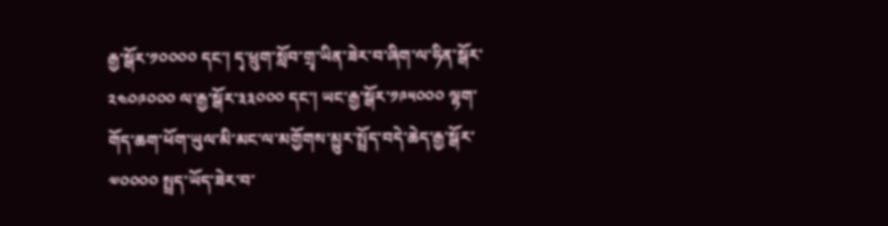རྒྱ་སྒོར་༡༠༠༠༠ དང་། དྭ་ཕྲུག་སློབ་གྲྭ་ཡིན་ཟེར་བ་ཞིག་ལ་ཧིན་སྒོར་༢༤༠༩༠༠༠ ལ་རྒྱ་སྒོར་༣༣༠༠༠ དང་། ཡང་རྒྱ་སྒོར་༡༩༥༠༠༠ ལྷག་གོད་ཆག་ཕོག་ཡུལ་མི་མང་ལ་མགྱོགས་མྱུར་སྤྲོད་བདེ་ཆེད་རྒྱ་སྒོར་༧༠༠༠༠ སྤྲད་ཡོད་ཟེར་བ་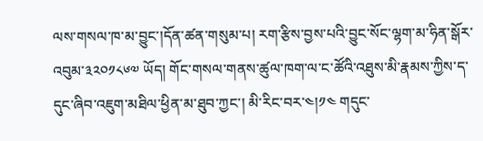ལས་གསལ་ཁ་མ་བྱུང་།དོན་ཚན་གསུམ་པ། རག་རྩིས་བྱས་པའི་བྱུང་སོང་ལྷག་མ་ཧིན་སྒོར་འབུམ་༣༢༠༡༨༦༧ ཡོད། གོང་གསལ་གནས་ཚུལ་ཁག་ལ་ང་ཚོའི་འཐུས་མི་རྣམས་ཀྱིས་ད་དུང་ཞིབ་འཇུག་མཐིལ་ཕྱིན་མ་ཐུབ་ཀྱང་། མི་རིང་བར་༤།༡༤ གདུང་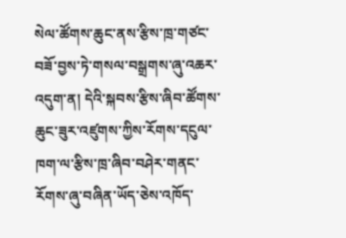སེལ་ཚོགས་ཆུང་ནས་རྩིས་ཁྲ་གཙང་བཟོ་བྱས་ཏེ་གསལ་བསྒྲགས་ཞུ་འཆར་འདུག་ན། དེའི་སྐབས་རྩིས་ཞིབ་ཚོགས་ཆུང་ཟུར་འཛུགས་ཀྱིས་རོགས་དངུལ་ཁག་ལ་རྩིས་ཁྲ་ཞིབ་བཤེར་གནང་རོགས་ཞུ་བཞིན་ཡོད་ཅེས་འཁོད་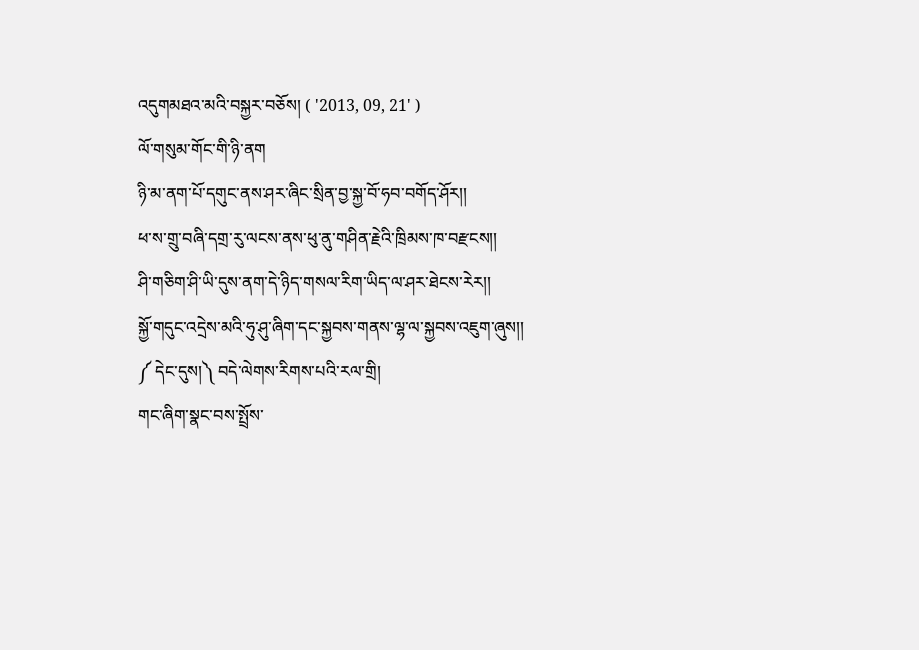འདུགམཐའ་མའི་བསྐྱར་བཅོས། ( '2013, 09, 21' )
ལོ་གསུམ་གོང་གི་ཉི་ནག
ཉི་མ་ནག་པོ་དགུང་ནས་ཤར་ཞིང་སྲིན་བྱ་སྐྱ་བོ་ཧབ་བགོད་ཤོར།།
ཕ་ས་གྲུ་བཞི་དགྲ་རུ་ལངས་ནས་ཕུ་ནུ་གཤིན་རྗེའི་ཁྲིམས་ཁ་བརྫངས།།
ཤི་གཅིག་ཤི་ཡི་དུས་ནག་དེ་ཉིད་གསལ་རིག་ཡིད་ལ་ཤར་ཐེངས་རེར།།
སྐྱོ་གདུང་འདྲེས་མའི་ཧུ་ཤུ་ཞིག་དང་སྐྱབས་གནས་ལྷ་ལ་སྐྱབས་འཇུག་ཞུས།།
༼ དེང་དུས།༽ བདེ་ལེགས་རིགས་པའི་རལ་གྲི།
གང་ཞིག་སྣང་བས་སྤྲོས་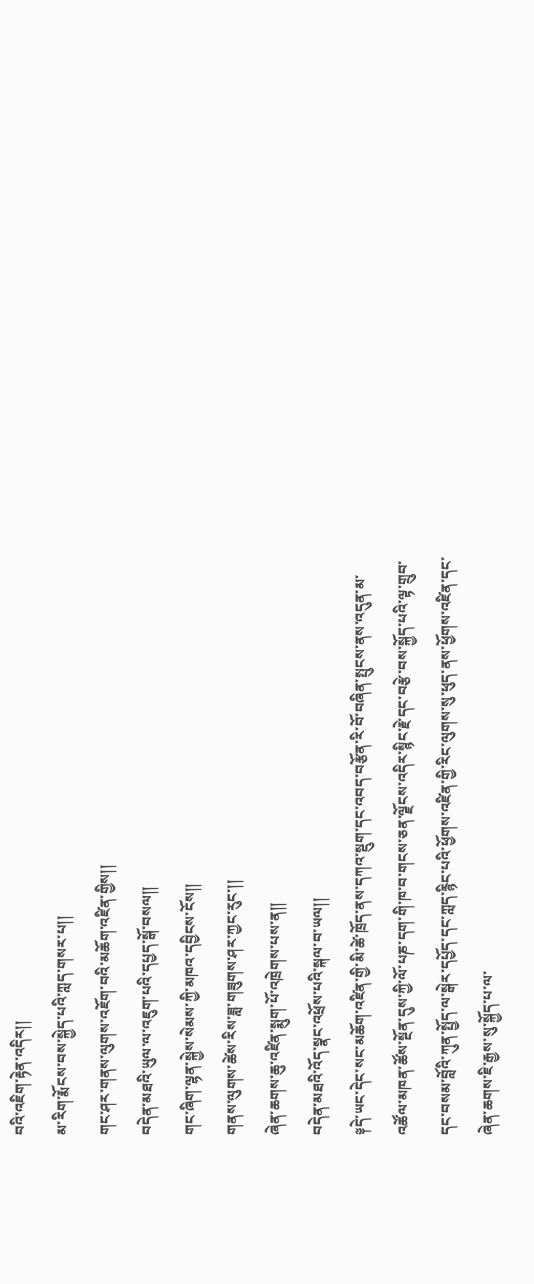བའི་འཇིག་རྟེན་འདིར།།
མ་རིག་རྨོངས་བས་སྐྱེད་པའི་ཀླད་གསར་པ།།
གང་ཤར་གནས་ལུགས་འཇོག་བའི་མཆོག་འཛིན་གྱིས།།
བདེན་མཐའི་ཡུལ་ལ་འཇུག་པའི་དཔྱད་སྒོ་བསལ།།
གང་ཞིག་ལྷན་སྐྱེས་སེམས་ཀྱི་མཁའ་དབྱིངས་ངོས།།
གནས་ལུགས་ཚེས་རིས་ཟླ་གཟུགས་ཤར་ཀྱང་རུང་།།
ཞེན་ཆགས་ཆུ་འཛིན་སྨུག་པོ་འཁྲེགས་པས་ན།།
བདེན་མཐའི་འོད་སྣང་འཕྲོས་པའི་སྐལ་བ་ཡལ།།
༈དེ་ཡང་དེང་སང་མཆོག་འཛིན་གྱི་མི་ཚེ་ཁྲོད་ནས་དཀའ་སྡུག་དང་འབད་བརྩོན་རི་བོ་བཞིན་སྤུངས་ནས་འདུན་མ་འཚོལ་མཁན་ཚོས་སྔོན་དུས་ཀྱི་ལོ་པཎ་དག་གི་ཁ་བ་གངས་ཅན་ལྗོངས་འདིར་སྙིང་རྗེ་དང་བརྩེ་བས་སྐྱོད་པའི་ལྟ་གྲུབ་དང་བསམ་བློའི་ཀུན་སྤྱོད་ལ་སྒེར་དཔྱོད་དང་ཀླད་རྙིང་པའི་ཕྱོགས་འཛིན་གྱི་རིང་ལུགས་སུ་ཕུད་ནས་ཕྱོགས་འཛིན་དང་ཞེན་ཆགས་ཇི་རྒྱས་སུ་སྐྱོད་པ་ལ་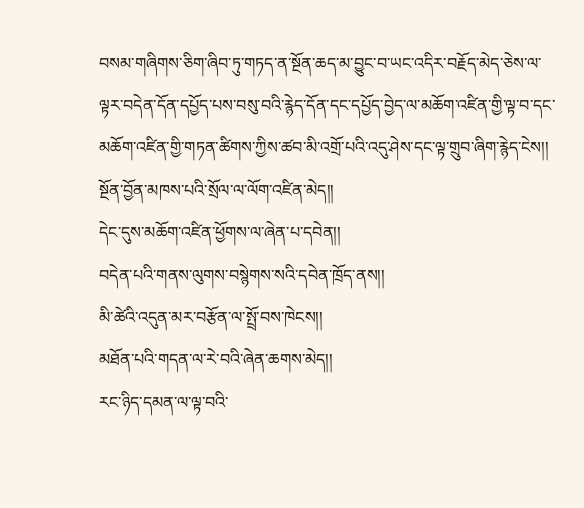བསམ་གཞིགས་ཅིག་ཞིབ་ཏུ་གཏད་ན་སྔོན་ཆད་མ་བྱུང་བ་ཡང་འདིར་བརྗོད་མེད་ཅེས་ལ་ལྟར་བདེན་དོན་དཔྱོད་པས་བསུ་བའི་རྙེད་དོན་དང་དཔྱོད་བྱེད་ལ་མཆོག་འཛིན་གྱི་ལྟ་བ་དང་མཆོག་འཛིན་གྱི་གཏན་ཚིགས་ཀྱིས་ཚབ་མི་འགྲོ་པའི་འདུ་ཤེས་དང་ལྟ་གྲུབ་ཞིག་རྙེད་ངེས།།
སྔོན་བྱོན་མཁས་པའི་སྲོལ་ལ་ལོག་འཛིན་མེད།།
དེང་དུས་མཆོག་འཛིན་ཕྱོགས་ལ་ཞེན་པ་དབེན།།
བདེན་པའི་གནས་ལུགས་བསྙེགས་སའི་དབེན་ཁྲོད་ནས།།
མི་ཚེའི་འདུན་མར་བརྩོན་ལ་སྤྲོ་བས་ཁེངས།།
མཐོན་པའི་གདན་ལ་རེ་བའི་ཞེན་ཆགས་མེད།།
རང་ཉིད་དམན་ལ་ལྟ་བའི་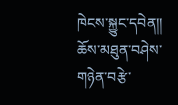ཁེངས་སྐྱུང་དབེན།།
ཆོས་མཐུན་བཤེས་གཉེན་བརྩེ་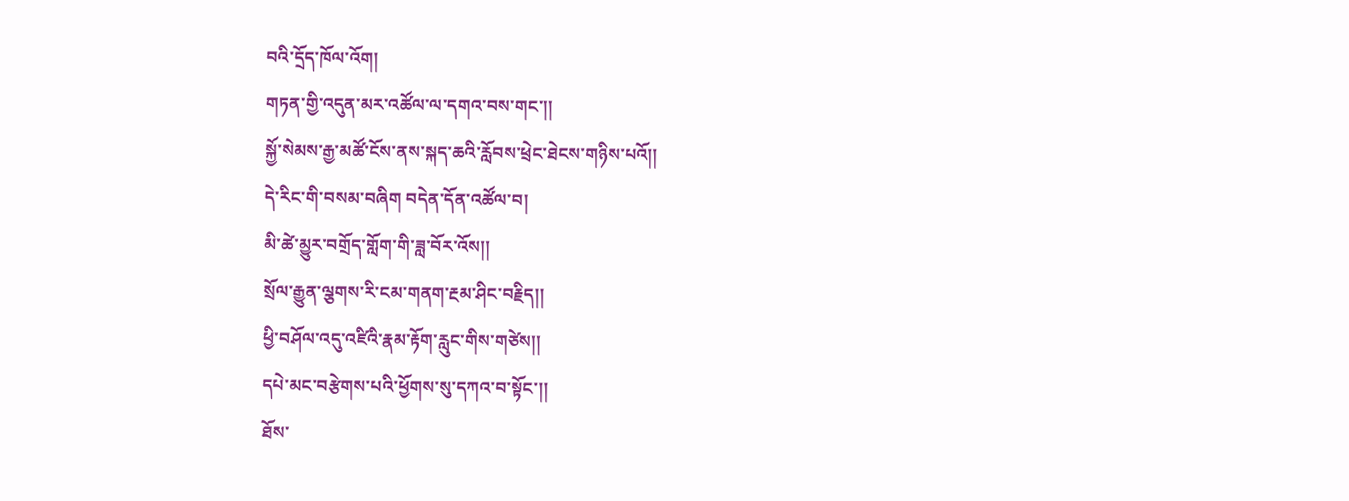བའི་དྲོད་ཁོལ་འོག།
གཏན་གྱི་འདུན་མར་འཚོལ་ལ་དགའ་བས་གང་།།
སྐྱོ་སེམས་རྒྱ་མཚོ་ངོས་ནས་སྐད་ཆའི་རློབས་ཕྲེང་ཐེངས་གཉིས་པའོ།།
དེ་རིང་གི་བསམ་བཞིག བདེན་དོན་འཚོལ་བ།
མི་ཚེ་མྱུར་བགྲོད་གློག་གི་ཟླ་བོར་འོས།།
སྲོལ་རྒྱུན་ལྕགས་རི་ངམ་གནག་རྔམ་ཤིང་བརྗིད།།
ཕྱི་བཤོལ་འདུ་འཛིའི་རྣམ་རྟོག་རླུང་གིས་གཙེས།།
དཔེ་མང་བརྩེགས་པའི་ཕྱོགས་སུ་དཀའ་བ་སྟོང་།།
ཐོས་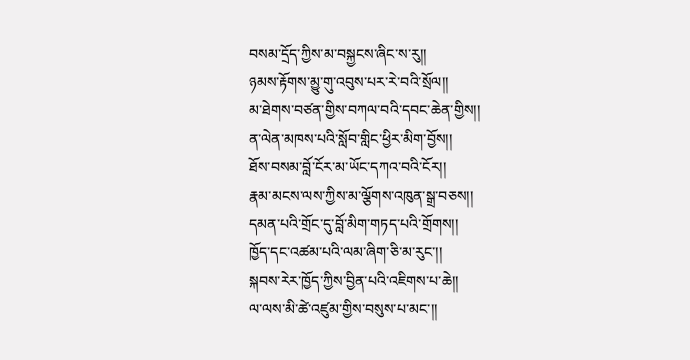བསམ་དྲོད་ཀྱིས་མ་བསྐྱངས་ཞིང་ས་རུ།།
ཉམས་རྟོགས་མྱུ་གུ་འབུས་པར་རེ་བའི་སྲོལ།།
མ་ཐེགས་བཙན་གྱིས་བཀལ་བའི་དབང་ཆེན་གྱིས།།
ན་ལེན་མཁས་པའི་སློབ་གླིང་ཕྱིར་མིག་བྱོས།།
ཐོས་བསམ་བློ་ངོར་མ་ཡོང་དཀའ་བའི་ངོར།།
རྣམ་མངས་ལས་ཀྱིས་མ་ལྕོགས་འཁུན་སྒྲ་བཅས།།
དམན་པའི་གྲོང་དུ་བློ་མིག་གཏད་པའི་གྲོགས།།
ཁྱོད་དང་འཚམ་པའི་ལམ་ཞིག་ཅི་མ་རུང་།།
སྐབས་རེར་ཁྱོད་ཀྱིས་བྱིན་པའི་འཇིགས་པ་ཆེ།།
ལ་ལས་མི་ཚེ་འཛུམ་གྱིས་བསུས་པ་མང་།།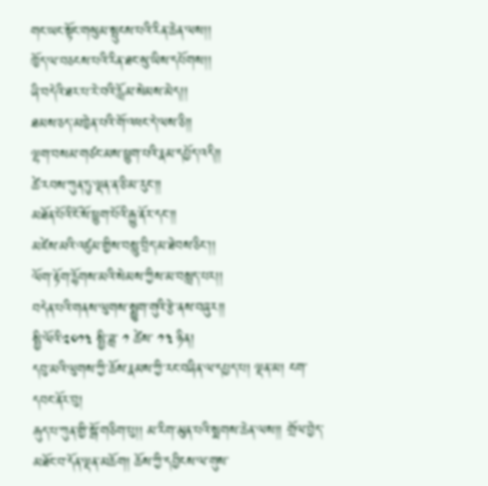གང་ཡང་སྟོང་གསུམ་སྤུངས་པའི་རིན་ཆེན་ལས།།
ཁྱོད་ལ་བཅངས་པའི་རིན་ཐང་སུ་ཡིས་དཔོགས།།
ཞི་བདེའི་ཐར་པ་རེ་བའི་རློམ་སེམས་མེད།།
ཐམས་ཅད་མཁྱེན་པའི་གོ་འཕང་དེ་ལས་ཅི།།
ལྷག་བསམ་གཙང་མས་ཕྱུག་པའི་རྣམ་དཔྱོད་འདི།།
ཚེ་རབས་ཀུན་ཏུ་ལྡན་ན་ཅི་མ་རུང་།།
མཐོན་པོའི་ངོ་སོ་ཕྱུག་པོའི་རྒྱུ་ནོར་དང་།།
མཛེས་མའི་འཛུམ་གྱིས་བསླུ་བྲིད་མ་ཐེབས་ཅིང་།།
ལོག་རྟོག་རྙོགས་མའི་སེམས་ཀྱིས་མ་བསླད་པར།།
བདེན་པའི་གནས་ལུགས་སྨྱུག་གུའི་རྩེ་ནས་བཞུར།།
སྤྱི་ལོའི་༢༠༡༣ སྤྱི་ཟླ་ ༡ ཚེས་ ༡༣ ཉིན།
དབུ་མའི་ལུགས་ཀྱི་ཆོས་རྣམས་ཀྱི་རང་བཞིན་ལ་དཔྱད་པ། ལྡན་མ། ངག་དབང་ནོར་བུ།
རྒུད་པ་ཀུན་གྱི་སྒོ་གཅིག་པུ།། མ་རིག་མུན་པའི་སྨགས་ཆེན་ལས།། གྲོལ་བྱེད་མཐོང་བ་དོན་ལྡན་མཆོག། ཆོས་ཀྱི་དབྱིངས་ལ་གུས་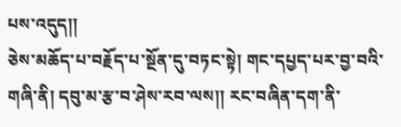པས་འདུད།།
ཅེས་མཆོད་པ་བརྗོད་པ་སྔོན་དུ་བཏང་སྟེ། གང་དཔྱད་པར་བྱ་བའི་གཞི་ནི། དབུ་མ་རྩ་བ་ཤེས་རབ་ལས།། རང་བཞིན་དག་ནི་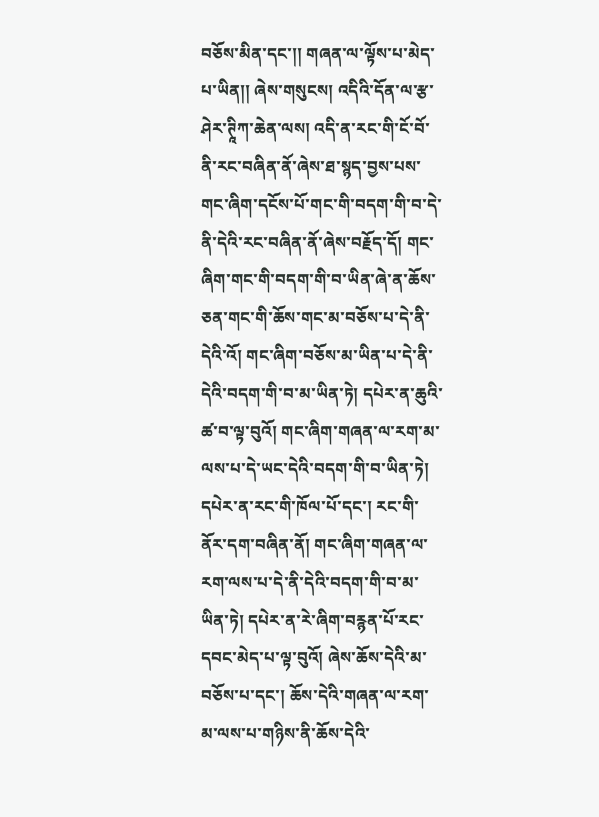བཅོས་མིན་དང་།། གཞན་ལ་ལྟོས་པ་མེད་པ་ཡིན།། ཞེས་གསུངས། འདིའི་དོན་ལ་རྩ་ཤེར་ཊཱིཀ་ཆེན་ལས། འདི་ན་རང་གི་ངོ་བོ་ནི་རང་བཞིན་ནོ་ཞེས་ཐ་སྙད་བྱས་པས་གང་ཞིག་དངོས་པོ་གང་གི་བདག་གི་བ་དེ་ནི་དེའི་རང་བཞིན་ནོ་ཞེས་བརྗོད་དོ། གང་ཞིག་གང་གི་བདག་གི་བ་ཡིན་ཞེ་ན་ཆོས་ཅན་གང་གི་ཆོས་གང་མ་བཅོས་པ་དེ་ནི་དེའི་འོ། གང་ཞིག་བཅོས་མ་ཡིན་པ་དེ་ནི་དེའི་བདག་གི་བ་མ་ཡིན་ཏེ། དཔེར་ན་ཆུའི་ཚ་བ་ལྟ་བུའོ། གང་ཞིག་གཞན་ལ་རག་མ་ལས་པ་དེ་ཡང་དེའི་བདག་གི་བ་ཡིན་ཏེ། དཔེར་ན་རང་གི་ཁོལ་པོ་དང་། རང་གི་ནོར་དག་བཞིན་ནོ། གང་ཞིག་གཞན་ལ་རག་ལས་པ་དེ་ནི་དེའི་བདག་གི་བ་མ་ཡིན་ཏེ། དཔེར་ན་རེ་ཞིག་བརྙན་པོ་རང་དབང་མེད་པ་ལྟ་བུའོ། ཞེས་ཆོས་དེའི་མ་བཅོས་པ་དང་། ཆོས་དེའི་གཞན་ལ་རག་མ་ལས་པ་གཉིས་ནི་ཆོས་དེའི་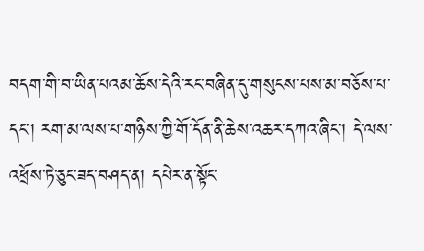བདག་གི་བ་ཡིན་པའམ་ཆོས་དེའི་རང་བཞིན་དུ་གསུངས་པས་མ་བཅོས་པ་དང་། རག་མ་ལས་པ་གཉིས་ཀྱི་གོ་དོན་ནི་ཆེས་འཆར་དཀའ་ཞིང་། དེ་ལས་འཕྲོས་ཏེ་ཅུང་ཟད་བཤད་ན། དཔེར་ན་སྟོང་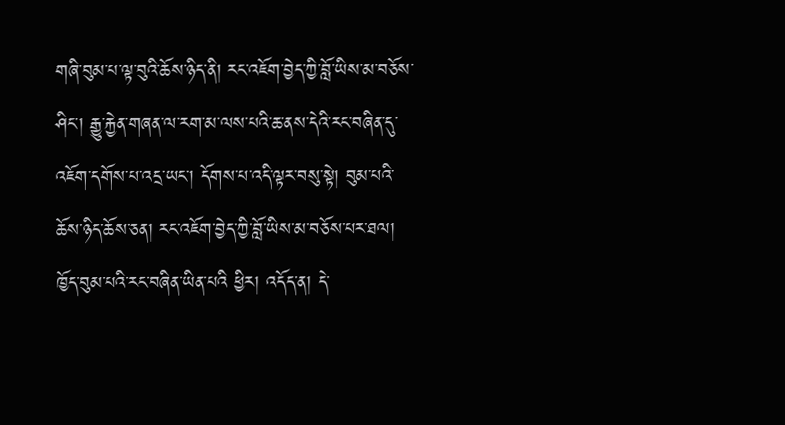གཞི་བུམ་པ་ལྟ་བུའི་ཆོས་ཉིད་ནི། རང་འཇོག་བྱེད་ཀྱི་བློ་ཡིས་མ་བཅོས་ཤིང་། རྒྱུ་རྐྱེན་གཞན་ལ་རག་མ་ལས་པའི་ཆ་ནས་དེའི་རང་བཞིན་དུ་འཇོག་དགོས་པ་འདྲ་ཡང་། དོགས་པ་འདི་ལྟར་བསུ་སྟེ། བུམ་པའི་ཆོས་ཉིད་ཆོས་ཅན། རང་འཇོག་བྱེད་ཀྱི་བློ་ཡིས་མ་བཅོས་པར་ཐལ། ཁྱོད་བུམ་པའི་རང་བཞིན་ཡིན་པའི ཕྱིར། འདོད་ན། དེ་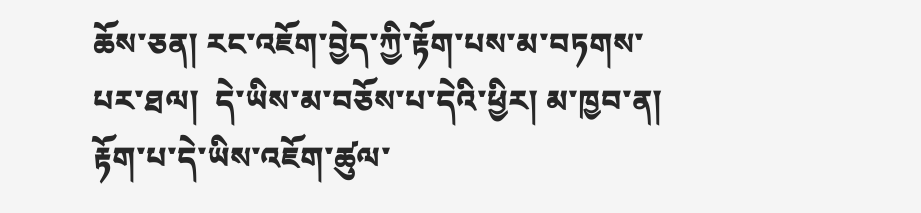ཆོས་ཅན། རང་འཇོག་བྱེད་ཀྱི་རྟོག་པས་མ་བཏགས་པར་ཐལ།  དེ་ཡིས་མ་བཅོས་པ་དེའི་ཕྱིར། མ་ཁྱབ་ན། རྟོག་པ་དེ་ཡིས་འཇོག་ཚུལ་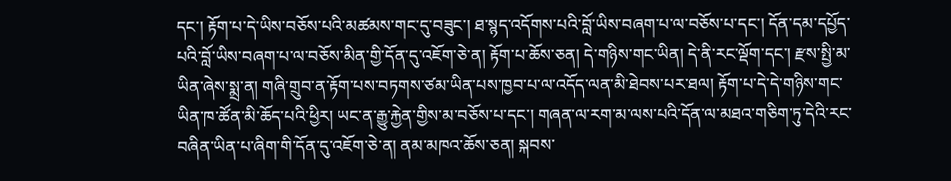དང་། རྟོག་པ་དེ་ཡིས་བཅོས་པའི་མཚམས་གང་དུ་བཟུང་། ཐ་སྙད་འདོགས་པའི་བློ་ཡིས་བཞག་པ་ལ་བཅོས་པ་དང་། དོན་དམ་དཔྱོད་པའི་བློ་ཡིས་བཞག་པ་ལ་བཅོས་མིན་གྱི་དོན་དུ་འཇོག་ཅེ་ན། རྟོག་པ་ཆོས་ཅན། དེ་གཉིས་གང་ཡིན། དེ་ནི་རང་ལྡོག་དང་། རྫས་སྤྱི་མ་ཡིན་ཞེས་སྨྲ་ན། གཞི་གྲུབ་ན་རྟོག་པས་བཏགས་ཙམ་ཡིན་པས་ཁྱབ་པ་ལ་འདོད་ལན་མི་ཐེབས་པར་ཐལ། རྟོག་པ་དེ་དེ་གཉིས་གང་ཡིན་ཁ་ཚོན་མི་ཆོད་པའི་ཕྱིར། ཡང་ན་རྒྱུ་རྐྱེན་གྱིས་མ་བཅོས་པ་དང་། གཞན་ལ་རག་མ་ལས་པའི་དོན་ལ་མཐའ་གཅིག་ཏུ་དེའི་རང་བཞིན་ཡིན་པ་ཞིག་གི་དོན་དུ་འཇོག་ཅེ་ན། ནམ་མཁའ་ཆོས་ཅན། སྐབས་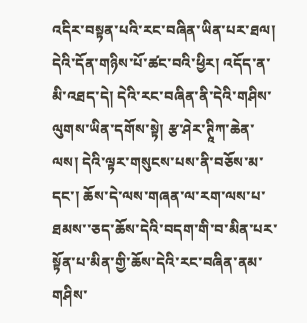འདིར་བསྟན་པའི་རང་བཞིན་ཡིན་པར་ཐལ། དེའི་དོན་གཉིས་པོ་ཚང་བའི་ཕྱིར། འདོད་ན་མི་འཐད་དེ། དེའི་རང་བཞིན་ནི་དེའི་གཤིས་ལུགས་ཡིན་དགོས་སྟེ། རྩ་ཤེར་ཊཱིཀ་ཆེན་ལས། དེའི་ལྟར་གསུངས་པས་ནི་བཅོས་མ་དང་། ཆོས་དེ་ལས་གཞན་ལ་རག་ལས་པ་ཐམས་་ཅད་ཆོས་དེའི་བདག་གི་བ་མིན་པར་སྟོན་པ་མིན་གྱི་ཆོས་དེའི་རང་བཞིན་ནམ་གཤིས་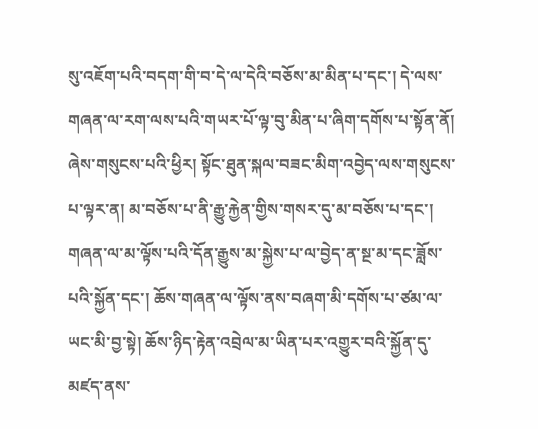སུ་འཇོག་པའི་བདག་གི་བ་དེ་ལ་དེའི་བཅོས་མ་མིན་པ་དང་། དེ་ལས་གཞན་ལ་རག་ལས་པའི་གཡར་པོ་ལྟ་བུ་མིན་པ་ཞིག་དགོས་པ་སྟོན་ནོ། ཞེས་གསུངས་པའི་ཕྱིར། སྟོང་ཐུན་སྐལ་བཟང་མིག་འབྱེད་ལས་གསུངས་པ་ལྟར་ན། མ་བཅོས་པ་ནི་རྒྱུ་རྐྱེན་གྱིས་གསར་དུ་མ་བཅོས་པ་དང་། གཞན་ལ་མ་ལྟོས་པའི་དོན་རྒྱུས་མ་སྐྱེས་པ་ལ་བྱེད་ན་སྔ་མ་དང་ཟློས་པའི་སྐྱོན་དང་། ཆོས་གཞན་ལ་ལྟོས་ནས་བཞག་མི་དགོས་པ་ཙམ་ལ་ཡང་མི་བྱ་སྟེ། ཆོས་ཉིད་རྟེན་འབྲེལ་མ་ཡིན་པར་འགྱུར་བའི་སྐྱོན་དུ་མཛད་ནས་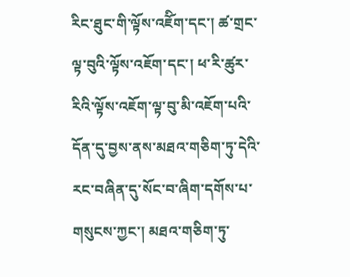རིང་ཐུང་གི་ལྟོས་འཇོིག་དང་། ཚ་གྲང་ལྟ་བུའི་ལྟོས་འཇོག་དང་། ཕ་རི་ཚུར་རིའི་ལྟོས་འཇོག་ལྟ་བུ་མི་འཇོག་པའི་དོན་དུ་བྱས་ནས་མཐའ་གཅིག་ཏུ་དེའི་རང་བཞིན་དུ་སོང་བ་ཞིག་དགོས་པ་གསུངས་ཀྱང་། མཐའ་གཅིག་ཏུ་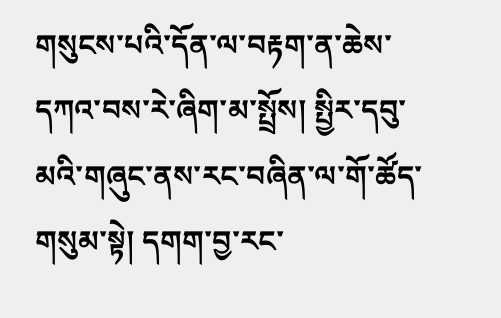གསུངས་པའི་དོན་ལ་བརྟག་ན་ཆེས་དཀའ་བས་རེ་ཞིག་མ་སྤྲོས། སྤྱིར་དབུ་མའི་གཞུང་ནས་རང་བཞིན་ལ་གོ་ཚོད་གསུམ་སྟེ། དགག་བྱ་རང་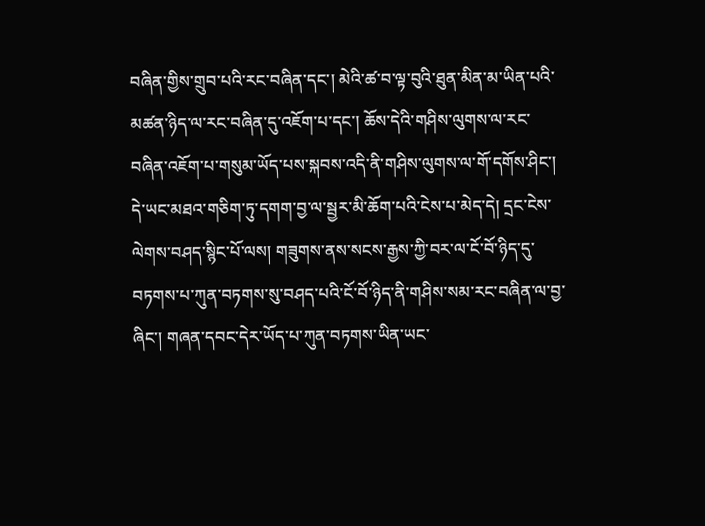བཞིན་གྱིས་གྲུབ་པའི་རང་བཞིན་དང་། མེའི་ཚ་བ་ལྟ་བུའི་ཐུན་མིན་མ་ཡིན་པའི་མཚན་ཉིད་ལ་རང་བཞིན་དུ་འཇོག་པ་དང་། ཆོས་དེའི་གཤིས་ལུགས་ལ་རང་བཞིན་འཇོག་པ་གསུམ་ཡོད་པས་སྐབས་འདི་ནི་གཤིས་ལུགས་ལ་གོ་དགོས་ཤིང་། དེ་ཡང་མཐའ་གཅིག་ཏུ་དགག་བྱ་ལ་སྦྱར་མི་ཆོག་པའི་ངེས་པ་མེད་དེ། དྲང་ངེས་ལེགས་བཤད་སྙིང་པོ་ལས། གཟུགས་ནས་སངས་རྒྱས་ཀྱི་བར་ལ་ངོ་བོ་ཉིད་དུ་བཏགས་པ་ཀུན་བཏགས་སུ་བཤད་པའི་ངོ་བོ་ཉིད་ནི་གཤིས་སམ་རང་བཞིན་ལ་བྱ་ཞིང་། གཞན་དབང་དེར་ཡོད་པ་ཀུན་བཏགས་ཡིན་ཡང་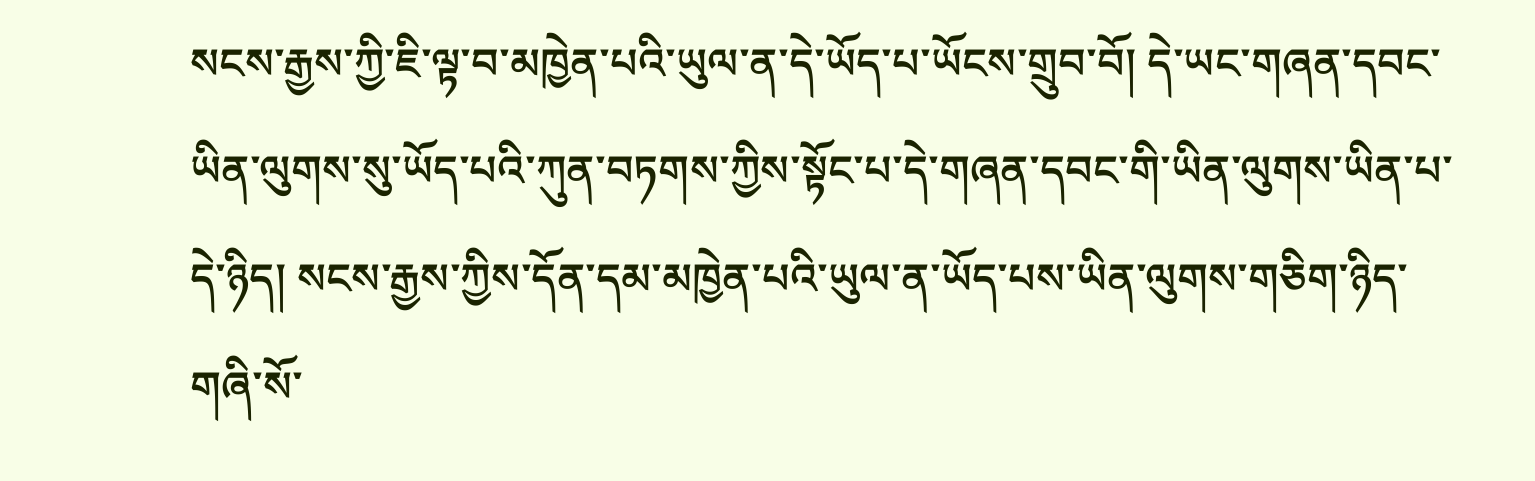སངས་རྒྱས་ཀྱི་ཇི་ལྟ་བ་མཁྱེན་པའི་ཡུལ་ན་དེ་ཡོད་པ་ཡོངས་གྲུབ་བོ། དེ་ཡང་གཞན་དབང་ཡིན་ལུགས་སུ་ཡོད་པའི་ཀུན་བཏགས་ཀྱིས་སྟོང་པ་དེ་གཞན་དབང་གི་ཡིན་ལུགས་ཡིན་པ་དེ་ཉིད། སངས་རྒྱས་ཀྱིས་དོན་དམ་མཁྱེན་པའི་ཡུལ་ན་ཡོད་པས་ཡིན་ལུགས་གཅིག་ཉིད་གཞི་སོ་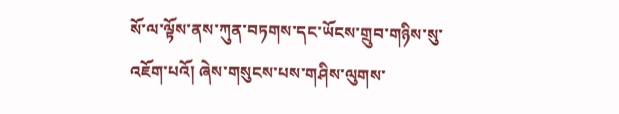སོ་ལ་ལྟོས་ནས་ཀུན་བཏགས་དང་ཡོངས་གྲུབ་གཉིས་སུ་འཇོག་པའོ། ཞེས་གསུངས་པས་གཤིས་ལུགས་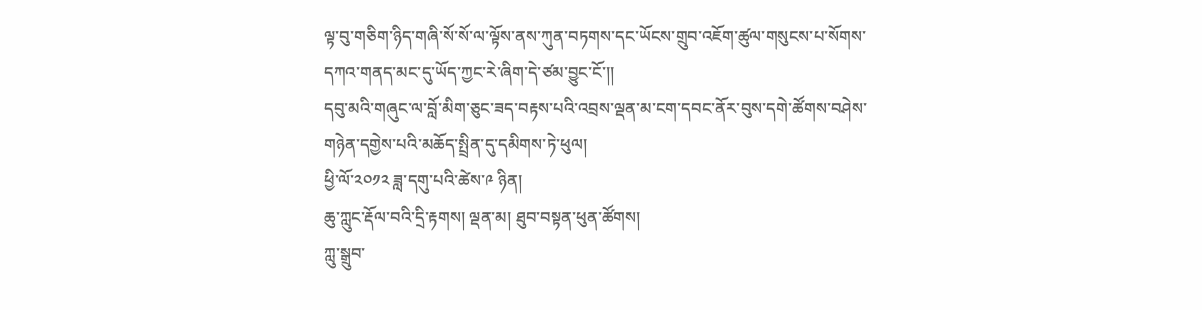ལྟ་བུ་གཅིག་ཉིད་གཞི་སོ་སོ་ལ་ལྟོས་ནས་ཀུན་བཏགས་དང་ཡོངས་གྲུབ་འཇོག་ཚུལ་གསུངས་པ་སོགས་དཀའ་གནད་མང་དུ་ཡོད་ཀྱང་རེ་ཞིག་དེ་ཙམ་བྱུང་ངོ་།།
དབུ་མའི་གཞུང་ལ་བློ་མིག་ཅུང་ཟད་བརྟས་པའི་འབྲས་ལྡན་མ་ངག་དབང་ནོར་བུས་དགེ་ཚོགས་བཤེས་གཉེན་དགྱེས་པའི་མཆོད་སྤྲིན་དུ་དམིགས་ཏེ་ཕུལ།
ཕྱི་ལོ་༢༠༡༢ ཟླ་དགུ་པའི་ཚེས་༩ ཉིན།
ཆུ་ཀླུང་རྡོལ་བའི་དྲི་རྟགས། ལྡན་མ། ཐུབ་བསྟན་ཕུན་ཚོགས།
ཀླུ་སྒྲུབ་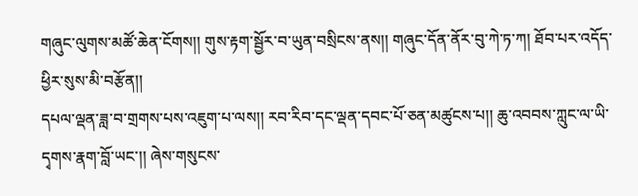གཞུང་ལུགས་མཚོ་ཆེན་ངོགས།། གུས་རྟག་སྦྱོར་བ་ཡུན་བསྲིངས་ནས།། གཞུང་དོན་ནོར་བུ་ཀེ་ཏ་ཀ། ཐོབ་པར་འདོད་ཕྱིར་སུས་མི་བརྩོན།།
དཔལ་ལྡན་ཟླ་བ་གྲགས་པས་འཇུག་པ་ལས།། རབ་རིབ་དང་ལྡན་དབང་པོ་ཅན་མཚུངས་པ།། ཆུ་འབབས་ཀླུང་ལ་ཡི་དྭགས་རྣག་བློ་ཡང་།། ཞེས་གསུངས་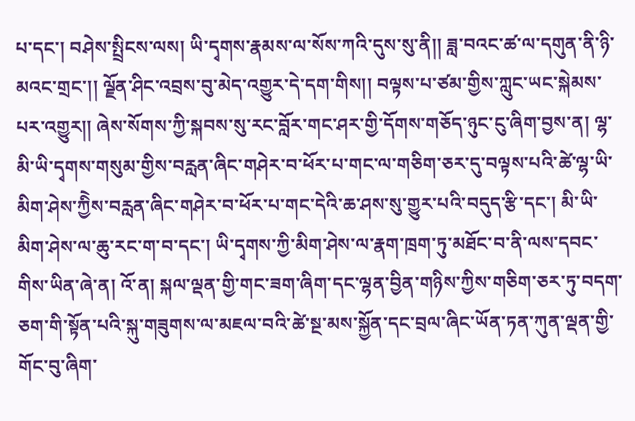པ་དང་། བཤེས་སྤྲིངས་ལས། ཡི་དྭགས་རྣམས་ལ་སོས་ཀའི་དུས་སུ་ནི།། ཟླ་བའང་ཚ་ལ་དགུན་ནི་ཉི་མའང་གྲང་།། ལྗོན་ཤིང་འབྲས་བུ་མེད་འགྱུར་དེ་དག་གིས།། བལྟས་པ་ཙམ་གྱིས་ཀླུང་ཡང་སྐེམས་པར་འགྱུར།། ཞེས་སོགས་ཀྱི་སྐབས་སུ་རང་བློར་གང་ཤར་གྱི་དོགས་གཅོད་ཉུང་ངུ་ཞིག་བྱས་ན། ལྷ་མི་ཡི་དྭགས་གསུམ་གྱིས་བརླན་ཞིང་གཤེར་བ་ཕོར་པ་གང་ལ་གཅིག་ཅར་དུ་བལྟས་པའི་ཚེ་ལྷ་ཡི་མིག་ཤེས་ཀྱིེས་བརླན་ཞིང་གཤེར་བ་ཕོར་པ་གང་དེའི་ཆ་ཤས་སུ་གྱུར་པའི་བདུད་རྩི་དང་། མི་ཡི་མིག་ཤེས་ལ་ཆུ་རང་ག་བ་དང་། ཡི་དྭགས་ཀྱི་མིག་ཤེས་ལ་རྣག་ཁྲག་ཏུ་མཐོང་བ་ནི་ལས་དབང་གིས་ཡིན་ཞེ་ན། འོ་ན། སྐལ་ལྡན་གྱི་གང་ཟག་ཞིག་དང་ལྷན་བྱིན་གཉིས་ཀྱིས་གཅིག་ཅར་ཏུ་བདག་ཅག་གི་སྟོན་པའི་སྐུ་གཟུགས་ལ་མཇལ་བའི་ཚེ་སྔ་མས་སྐྱོན་དང་བྲལ་ཞིང་ཡོན་ཏན་ཀུན་ལྡན་གྱི་གོང་བུ་ཞིག་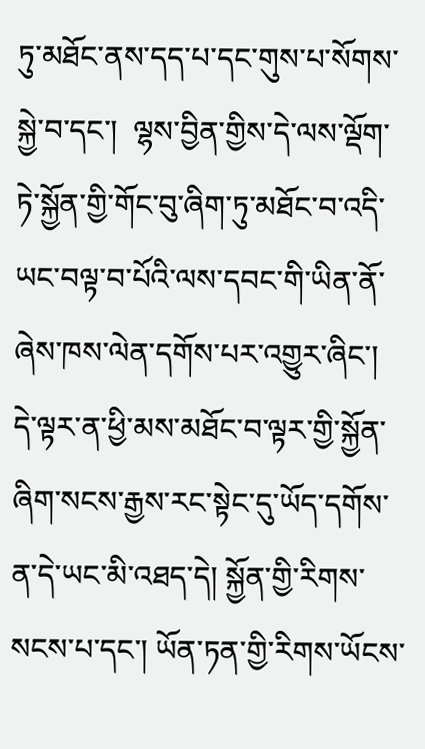ཏུ་མཐོང་ནས་དད་པ་དང་གུས་པ་སོགས་སྐྱེ་བ་དང་།  ལྷས་བྱིན་གྱིས་དེ་ལས་ལྡོག་ཏེ་སྐྱོན་གྱི་གོང་བུ་ཞིག་ཏུ་མཐོང་བ་འདི་ཡང་བལྟ་བ་པོའི་ལས་དབང་གི་ཡིན་ནོ་ཞེས་ཁས་ལེན་དགོས་པར་འགྱུར་ཞིང་། དེ་ལྟར་ན་ཕྱི་མས་མཐོང་བ་ལྟར་གྱི་སྐྱོན་ཞིག་སངས་རྒྱས་རང་སྟེང་དུ་ཡོད་དགོས་ན་དེ་ཡང་མི་འཐད་དེ། སྐྱོན་གྱི་རིགས་སངས་པ་དང་། ཡོན་ཏན་གྱི་རིགས་ཡོངས་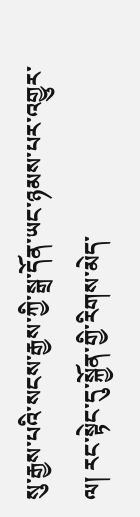སུ་རྒྱས་པའི་སངས་རྒྱས་ཀྱི་སྒྲ་དོན་ཡང་ཉམས་པར་འགྱུར་ལ། རང་སྟེང་དུ་སྐྱོན་གྱི་རིགས་མེད་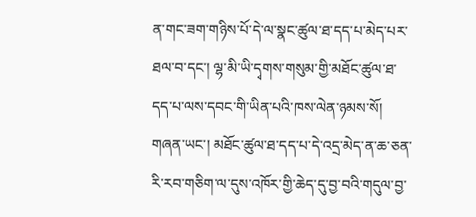ན་གང་ཟག་གཉིས་པོ་དེ་ལ་སྣང་ཚུལ་ཐ་དད་པ་མེད་པར་ཐལ་བ་དང་། ལྷ་མི་ཡི་དྭགས་གསུམ་གྱི་མཐོང་ཚུལ་ཐ་དད་པ་ལས་དབང་གི་ཡིན་པའི་ཁས་ལེན་ཉམས་སོ། གཞན་ཡང་། མཐོང་ཚུལ་ཐ་དད་པ་དེ་འདྲ་མེད་ན་ཆ་ཅན་རི་རབ་གཅིག་ལ་དུས་འཁོར་གྱི་ཆེད་དུ་བྱ་བའི་གདུལ་བྱ་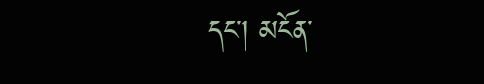དང་། མངོན་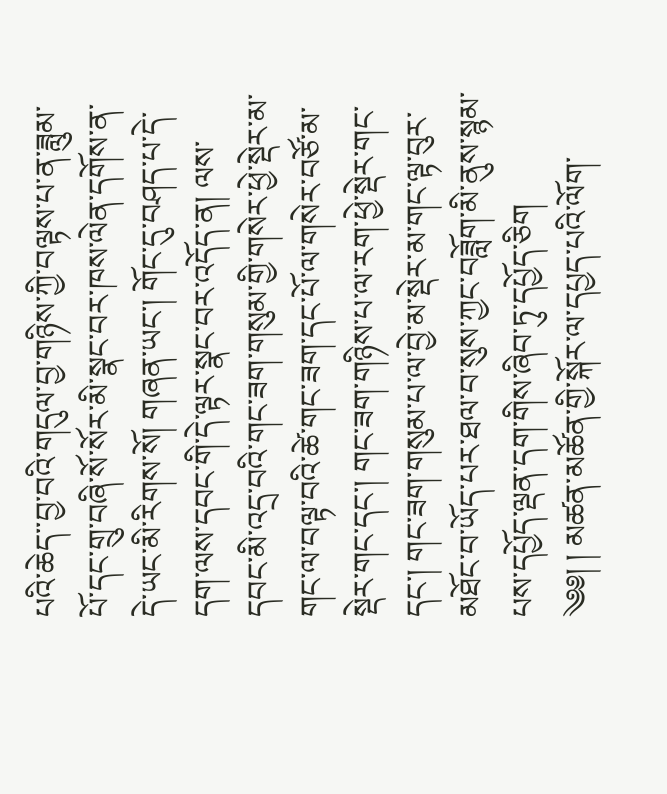པའི་ཆེད་་བྱ་བའི་གདུལ་བྱ་གཉིས་ཀྱི་བལྟས་པ་ན་ཟླུམ་པོ་དང་གྲུ་བཞི་སོ་སོར་མི་སྣང་བར་ཁས་ལེན་དགོས་ན་དེ་ཡང་མི་རིགས་སོ། གཞན་ཡང་། གོང་དུ་བཤད་པ་དེ་དག་ལས་དབང་གི་དེ་ལྟར་སྣང་བར་འདོད་ན། ལས་དབང་མི་འདྲ་བའི་གང་ཟག་གསུམ་གྱི་གསེར་ཕྱེ་སྡེར་མ་གང་ལ་བལྟ་བའི་ཚེ་གང་ཟག་དང་པོ་ལ་གསེར་བཙོ་མ་སྡེར་གང་དང་། གང་ཟག་གཉིས་པ་ལ་རག་ཕྱེ་སྡེར་གང་དང་། གང་ཟག་གསུམ་པ་ལ་བྱེ་མ་སྡེར་མ་གང་ལྟ་བུར་མཐོང་བ་ཡོད་པར་ཐལ་བ་སུས་ཀྱང་བཟློག་མི་ནུས་སྙམ་པས་དཔྱོད་ལྡན་དག་གིས་ཞིབ་ཏུ་དཔྱོད་ཅིག
༄༅། ། མཚན་མཚོན་གྱི་སྐོར་ལ་དཔྱད་པའི་ལོག་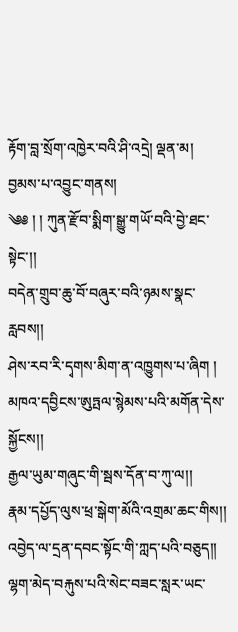རྟོག་བླ་སྲོག་འཁྱེར་བའི་ཤི་འདྲེ། ལྡན་མ། བྱམས་པ་འབྱུང་གནས།
༄༅ ། ། ཀུན་རྫོབ་སྨིག་སྒྱུ་གཡོ་བའི་བྱེ་ཐང་སྟེང་།།
བདེན་གྲུབ་ཆུ་བོ་བཞུར་བའི་ཉམས་སྣང་རླབས།།
ཤེས་རབ་རི་དྭགས་མིག་ན་འཁྱུགས་པ་ཞིག །
མཁའ་དབྱིངས་ཨུཏྤལ་སྙེམས་པའི་མགོན་དེས་སྐྱོངས།།
རྒྱལ་ཡུམ་གཞུང་གི་སྦས་དོན་བ་ཀུ་ལ།།
རྣམ་དཔྱོད་ལུས་ཕྲ་སྒེག་མོའི་འགྲམ་ཆང་གིས།།
འབྱེད་ལ་དྲན་དབང་སྟོང་གི་ཀླད་པའི་བཅུད།།
ལྷག་མེད་བརྐུས་པའི་སེང་བཟང་སླར་ཡང་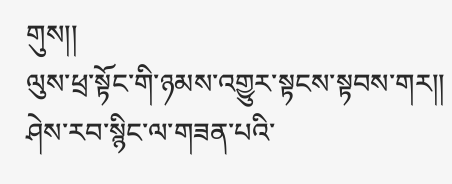གུས།།
ལུས་ཕྲ་སྟོང་གི་ཉམས་འགྱུར་སྟངས་སྟབས་གར།།
ཤེས་རབ་སྙིང་ལ་གཟན་པའི་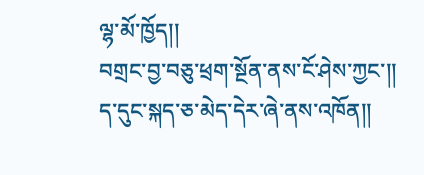ལྷ་མོ་ཁྱོད།།
བགྲང་བྱ་བཅུ་ཕྲག་སྔོན་ནས་ངོ་ཤེས་ཀྱང་།།
ད་དུང་སྐད་ཅ་མེད་དེར་ཞེ་ནས་འཁོན།།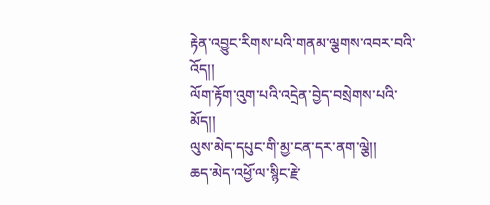རྟེན་འབྱུང་རིགས་པའི་གནམ་ལྕགས་འབར་བའི་འོད།།
ལོག་རྟོག་འུག་པའི་འདྲེན་བྱེད་བསྲེགས་པའི་མོད།།
ལུས་མེད་དཔུང་གི་མྱ་ངན་དར་ནག་ལྕེ།།
ཆད་མེད་འཕྱོ་ལ་སྙིང་རྗེ་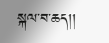སྐལ་བ་ཆད།།